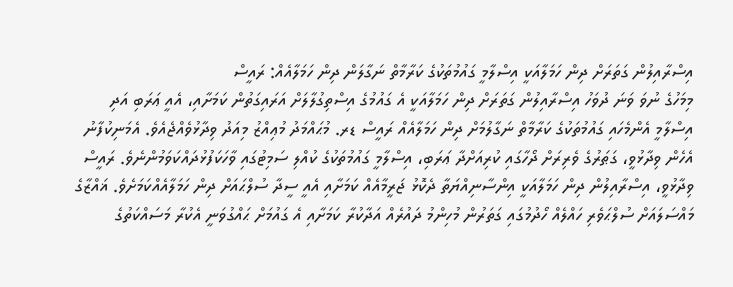އިސްރާއިލުން ގަތަރަށް ދިން ހަމަލާއަކީ އިސްލާމީ ގައުމުތަކުގެ ކަރާމާތް ނަގާލަން ދިން ހަމަލާއެއް: ރައީސް
މިމަހުގެ ނުވަ ވަނަ ދުވަހު އިސްރާއިލުން ގަތަރަށް ދިން ހަމަލާއަކީ އެ ގައުމުގެ އިސްތިގުލާލަށް އަރައިގަތުން ކަމަށާއި، އެއީ ޢަރަބި އަދި އިސްލާމީ އެންމެހައި ގައުމުތަކުގެ ކަރާމާތް ނަގާލުމަށް ދިން ހަމަލާއެއް ރައީސް ޑރ. މުޙައްމަދު މުޢިއްޒު މިއަދު ވިދާޅުވެއްޖެއެވެ. އެމަނިކުފާނު އެހެން ވިދާޅުވީ، ގަޠަރުގެ ވެރިރަށް ދޯހާގައި ކުރިއަށްދާ ޢަރަބި، އިސްލާމީ ގައުމުތަކުގެ ކުއްލި ސަމިޓުގައި ވާހަކަފުޅުދައްކަވަމުންނެވެ. ރައީސް ވިދާޅުވީ، އިސްރާއިލުން ދިން ހަމަލާއަކީ އިންސާނިއްޔަތާ ދެކޮޅު ޖަރީމާއެއް ކަމަށާއި އެއީ ސީދާ ސުލްޙައަށް ދިން ހަމަލާއެއްކަމަށެވެ. ޣައްޒާގެ މައްސަލައަށް ސުލްޙަވެރި ހައްލެއް ހޯދުމުގައި ގަތަރުން މުހިންމު ދައުރެއް އަދާކުރާ ކަމަށާއި އެ ގައުމަށް ޙައްގުވަނީ އެކުރާ މަސައްކަތުގެ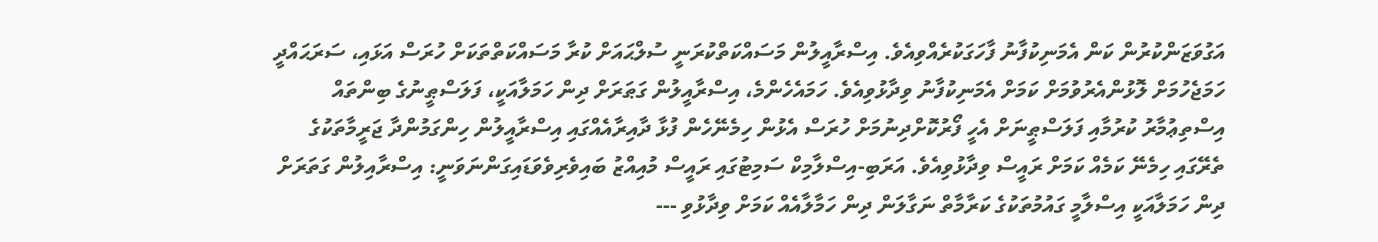އަގުވަޒަންކުރުން ކަން އެމަނިކުފާނު ފާހަގަކުރެއްވިއެވެ. އިސްރާއީލުން މަސައްކަތްކުރަނީ ސުލްޙައަށް ކުރާ މަސައްކަތްތަކަށް ހުރަސް އަޅައި، ސަރަޙައްދީ ހަމަޖެހުމަށް ލޮޅުންއެރުވުމަށް ކަމަށް އެމަނިކުފާނު ވިދާޅުވިއެވެ. ހަމައެހެންމެ، އިސްރާއީލުން ގަޠަރަށް ދިން ހަމަލާއަކީ، ފަލަސްޠީނުގެ ބިންތައް އިސްތިޢުމާރު ކުރުމާއި ފަލަސްޠީނަށް އެހީ ފޯރުކޮށްދިނުމަށް ހުރަސް އެޅުން ހިމެނޭހެން ފުޅާ ދާއިރާއެއްގައި އިސްރާއީލުން ހިންގަމުންދާ ޖަރީމާތަކުގެ ތެރޭގައި ހިމެނޭ ކަމެއް ކަމަށް ރައީސް ވިދާޅުވިއެވެ. އަރަބި-އިސްލާމިކް ސަމިޓުގައި ރައީސް މުއިއްޒު ބައިވެރިވެވަޑައިގަންނަވަނީ: އިސްރާއިލުން ގަތަރަށް ދިން ހަމަލާއަކީ އިސްލާމީ ގައުމުތަކުގެ ކަރާމާތް ނަގާލަން ދިން ހަމާލާއެއް ކަމަށް ވިދާޅުވި ---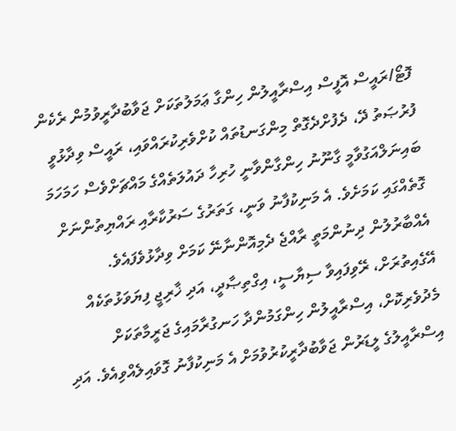ފޮޓޯ/ރައީސް އޮފީސް އިސްރާއީލުން ހިންގާ ޢަމަލުތަކަށް ޖަވާބުދާރީވުމުން ރެކެން ފުރުޞަތު ދޭ، ދެފުށްދެގޮތް މިންގަނޑުތައް ކުށްވެރިކުރައްވައި، ރައީސް ވިދާޅުވީ ބައިނަލްއަގުވާމީ ގާނޫނު ހިންގާންވާނީ ހުރިހާ ދައުލަތެއްގެ މައްޗަށްވެސް ހަމަހަމަ ގޮތެއްގައި ކަމަށެވެ. އެ މަނިކުފާނު ވަނީ، ގަތަރުގެ ސަރުކާރާއި ރައްޔިތުންނަށް އެއްބާރުލުން ދިނުންމަތީ ރާއްޖެ ދެމިއޮންނާނޭ ކަމަށް ވިދާޅުވެފައެވެ. އޭގެއިތުރަށް، ރޭވިފައިވާ ސިޔާސީ، އިގްތިޞާދީ، އަދި ޚާރިޖީ ފިޔަވަޅުތަކެއް މެދުވެރިކޮށް، އިސްރާއީލުން ހިންގަމުންދާ ހަނގުރާމައިގެ ޖަރީމާތަކަށް އިސްރާއީލުގެ ލީޑަރުން ޖަވާބުދާރީކުރުވުމަށް އެ މަނިކުފާނު ގޮވައިލެއްވިއެވެ. އަދި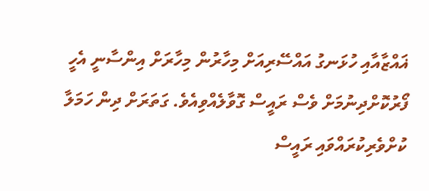ޣައްޒާއާއި ހުޅަނގު އައްސޭރިއަށް މިހާރުން މިހާރަށް އިންސާނީ އެހީ ފޯރުކޮށްދިނުމަށް ވެސް ރައީސް ގޮވާލެއްވިއެވެ. ގަތަރަށް ދިން ހަމަލާ ކުށްވެރިކުރައްވައި ރައީސް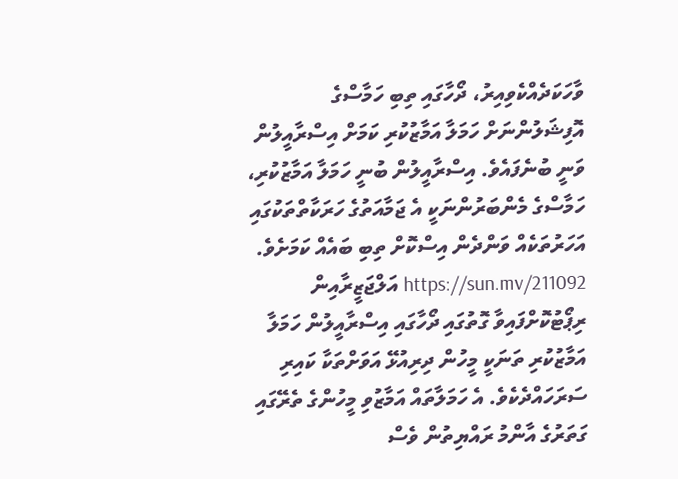ވާހަކަދެއްކެވިއިރު، ދޯހާގައި ތިބި ހަމާސްގެ އޮފިޝަލުންނަށް ހަމަލާ އަމާޒުކުރި ކަމަށް އިސްރާއީލުން ވަނީ ބުނެފައެވެ. އިސްރާއީލުން ބުނީ ހަމަލާ އަމާޒުކުރި، ހަމާސްގެ މެންބަރުންނަކީ އެ ޖަމާއަތުގެ ހަރަކާތްތަކުގައި އަހަރުތަކެއް ވަންދެން އިސްކޮށް ތިބި ބައެއް ކަމަށެވެ. https://sun.mv/211092 އަލްޖަޒީރާއިން ރިޕޯޓުކޮށްފައިވާ ގޮތުގައި ދޯހާގައި އިސްރާއީލުން ހަމަލާ އަމާޒުކުރި ތަނަކީ މީހުން ދިރިއުޅޭ އަވަށްތަކާ ކައިރި ސަރަހައްދެކެވެ. އެ ހަމަލާތައް އަމާޒުވި މީހުންގެ ތެރޭގައި ގަތަރުގެ އާންމު ރައްޔިތުން ވެސް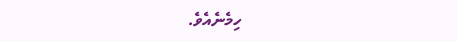ހިމެނެއެވެ.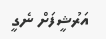އަރުޝީފަށް ނެގީ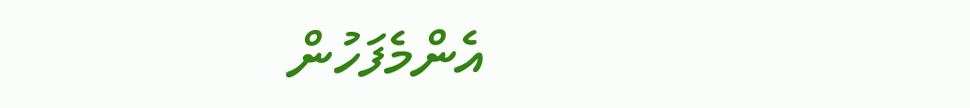އެންމެފަހުން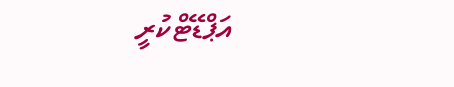އަޕްޑޭޓްކުރީ